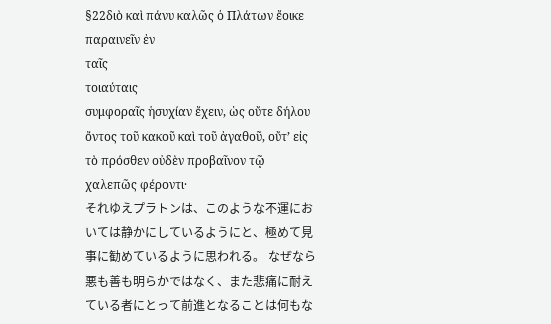§22διὸ καὶ πάνυ καλῶς ὁ Πλάτων ἔοικε παραινεῖν ἐν
ταῖς
τοιαύταις
συμφοραῖς ἡσυχίαν ἔχειν, ὡς οὔτε δήλου ὄντος τοῦ κακοῦ καὶ τοῦ ἀγαθοῦ, οὔτʼ εἰς τὸ πρόσθεν οὐδὲν προβαῖνον τῷ χαλεπῶς φέροντι·
それゆえプラトンは、このような不運においては静かにしているようにと、極めて見事に勧めているように思われる。 なぜなら悪も善も明らかではなく、また悲痛に耐えている者にとって前進となることは何もな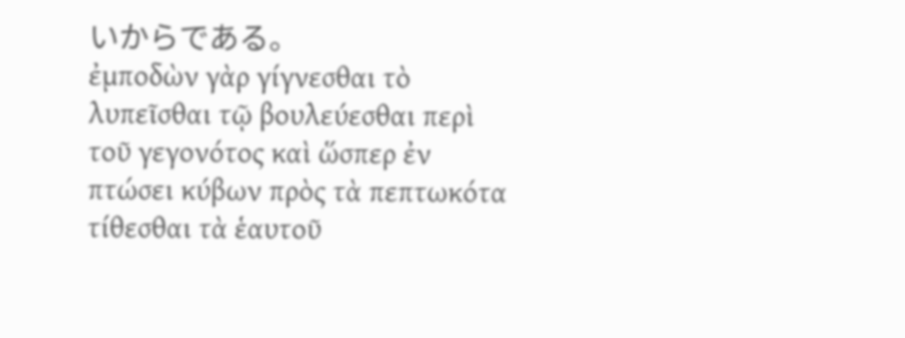いからである。
ἐμποδὼν γὰρ γίγνεσθαι τὸ λυπεῖσθαι τῷ βουλεύεσθαι περὶ τοῦ γεγονότος καὶ ὥσπερ ἐν πτώσει κύβων πρὸς τὰ πεπτωκότα τίθεσθαι τὰ ἑαυτοῦ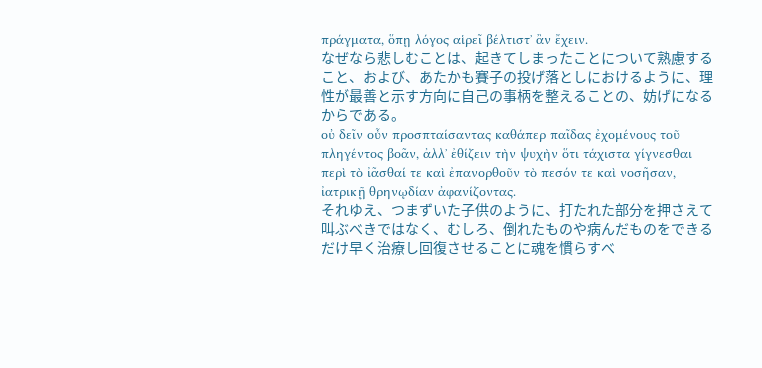πράγματα, ὅπῃ λόγος αἱρεῖ βέλτιστʼ ἂν ἔχειν.
なぜなら悲しむことは、起きてしまったことについて熟慮すること、および、あたかも賽子の投げ落としにおけるように、理性が最善と示す方向に自己の事柄を整えることの、妨げになるからである。
οὐ δεῖν οὖν προσπταίσαντας καθάπερ παῖδας ἐχομένους τοῦ πληγέντος βοᾶν, ἀλλʼ ἐθίζειν τὴν ψυχὴν ὅτι τάχιστα γίγνεσθαι περὶ τὸ ἰᾶσθαί τε καὶ ἐπανορθοῦν τὸ πεσόν τε καὶ νοσῆσαν, ἰατρικῇ θρηνῳδίαν ἀφανίζοντας.
それゆえ、つまずいた子供のように、打たれた部分を押さえて叫ぶべきではなく、むしろ、倒れたものや病んだものをできるだけ早く治療し回復させることに魂を慣らすべ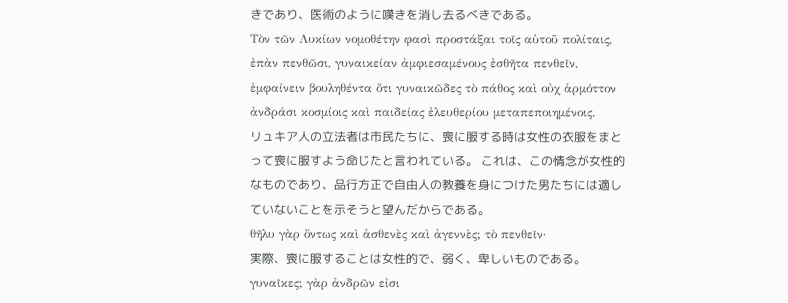きであり、医術のように嘆きを消し去るべきである。
Τὸν τῶν Λυκίων νομοθέτην φασὶ προστάξαι τοῖς αὑτοῦ πολίταις, ἐπὰν πενθῶσι, γυναικείαν ἀμφιεσαμένους ἐσθῆτα πενθεῖν, ἐμφαίνειν βουληθέντα ὅτι γυναικῶδες τὸ πάθος καὶ οὐχ ἁρμόττον ἀνδράσι κοσμίοις καὶ παιδείας ἐλευθερίου μεταπεποιημένοις.
リュキア人の立法者は市民たちに、喪に服する時は女性の衣服をまとって喪に服すよう命じたと言われている。 これは、この情念が女性的なものであり、品行方正で自由人の教養を身につけた男たちには適していないことを示そうと望んだからである。
θῆλυ γὰρ ὄντως καὶ ἀσθενὲς καὶ ἀγεννὲς; τὸ πενθεῖν·
実際、喪に服することは女性的で、弱く、卑しいものである。
γυναῖκες; γὰρ ἀνδρῶν εἰσι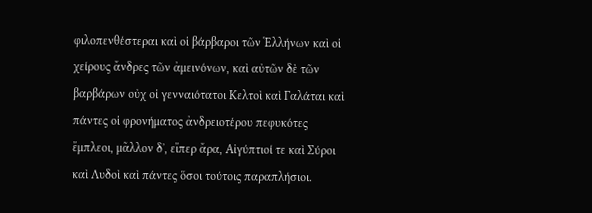φιλοπενθέστεραι καὶ οἱ βάρβαροι τῶν Ἑλλήνων καὶ οἱ χείρους ἄνδρες τῶν ἀμεινόνων, καὶ αὐτῶν δὲ τῶν βαρβάρων οὐχ οἱ γενναιότατοι Κελτοὶ καὶ Γαλάται καὶ πάντες οἱ φρονήματος ἀνδρειοτέρου πεφυκότες ἔμπλεοι, μᾶλλον δʼ, εἴπερ ἄρα, Αἰγύπτιοί τε καὶ Σύροι καὶ Λυδοὶ καὶ πάντες ὅσοι τούτοις παραπλήσιοι.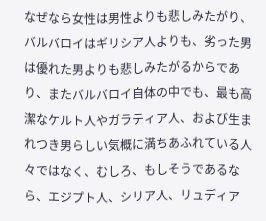なぜなら女性は男性よりも悲しみたがり、バルバロイはギリシア人よりも、劣った男は優れた男よりも悲しみたがるからであり、またバルバロイ自体の中でも、最も高潔なケルト人やガラティア人、および生まれつき男らしい気概に満ちあふれている人々ではなく、むしろ、もしそうであるなら、エジプト人、シリア人、リュディア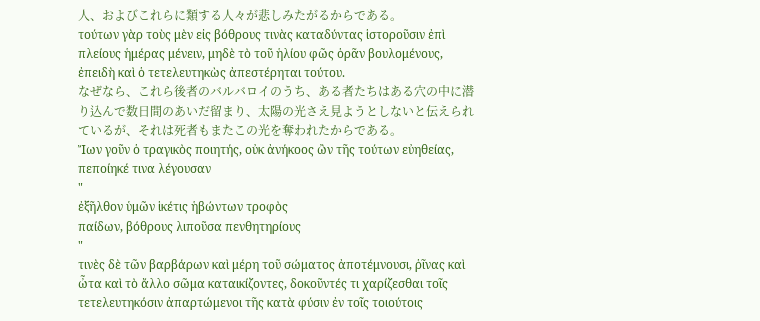人、およびこれらに類する人々が悲しみたがるからである。
τούτων γὰρ τοὺς μὲν εἰς βόθρους τινὰς καταδύντας ἱστοροῦσιν ἐπὶ πλείους ἡμέρας μένειν, μηδὲ τὸ τοῦ ἡλίου φῶς ὁρᾶν βουλομένους, ἐπειδὴ καὶ ὁ τετελευτηκὼς ἀπεστέρηται τούτου.
なぜなら、これら後者のバルバロイのうち、ある者たちはある穴の中に潜り込んで数日間のあいだ留まり、太陽の光さえ見ようとしないと伝えられているが、それは死者もまたこの光を奪われたからである。
Ἴων γοῦν ὁ τραγικὸς ποιητής, οὐκ ἀνήκοος ὢν τῆς τούτων εὐηθείας, πεποίηκέ τινα λέγουσαν
"
ἐξῆλθον ὑμῶν ἱκέτις ἡβώντων τροφὸς
παίδων, βόθρους λιποῦσα πενθητηρίους
"
τινὲς δὲ τῶν βαρβάρων καὶ μέρη τοῦ σώματος ἀποτέμνουσι, ῥῖνας καὶ ὦτα καὶ τὸ ἄλλο σῶμα καταικίζοντες, δοκοῦντές τι χαρίζεσθαι τοῖς τετελευτηκόσιν ἀπαρτώμενοι τῆς κατὰ φύσιν ἐν τοῖς τοιούτοις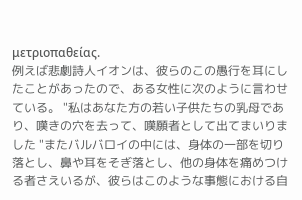μετριοπαθείας.
例えば悲劇詩人イオンは、彼らのこの愚行を耳にしたことがあったので、ある女性に次のように言わせている。 "私はあなた方の若い子供たちの乳母であり、嘆きの穴を去って、嘆願者として出てまいりました "またバルバロイの中には、身体の一部を切り落とし、鼻や耳をそぎ落とし、他の身体を痛めつける者さえいるが、彼らはこのような事態における自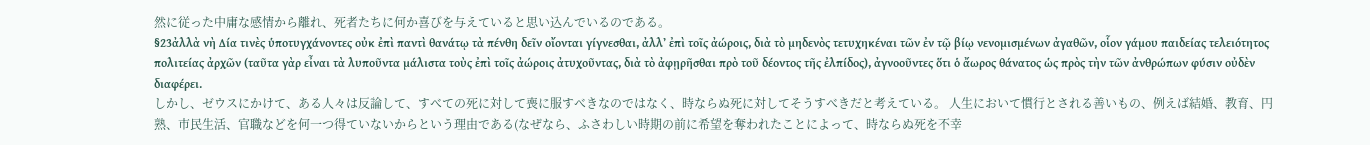然に従った中庸な感情から離れ、死者たちに何か喜びを与えていると思い込んでいるのである。
§23ἀλλὰ νὴ Δία τινὲς ὑποτυγχάνοντες οὐκ ἐπὶ παντὶ θανάτῳ τὰ πένθη δεῖν οἴονται γίγνεσθαι, ἀλλʼ ἐπὶ τοῖς ἀώροις, διὰ τὸ μηδενὸς τετυχηκέναι τῶν ἐν τῷ βίῳ νενομισμένων ἀγαθῶν, οἷον γάμου παιδείας τελειότητος πολιτείας ἀρχῶν (ταῦτα γὰρ εἶναι τὰ λυποῦντα μάλιστα τοὺς ἐπὶ τοῖς ἀώροις ἀτυχοῦντας, διὰ τὸ ἀφῃρῆσθαι πρὸ τοῦ δέοντος τῆς ἐλπίδος), ἀγνοοῦντες ὅτι ὁ ἄωρος θάνατος ὡς πρὸς τὴν τῶν ἀνθρώπων φύσιν οὐδὲν διαφέρει.
しかし、ゼウスにかけて、ある人々は反論して、すべての死に対して喪に服すべきなのではなく、時ならぬ死に対してそうすべきだと考えている。 人生において慣行とされる善いもの、例えば結婚、教育、円熟、市民生活、官職などを何一つ得ていないからという理由である(なぜなら、ふさわしい時期の前に希望を奪われたことによって、時ならぬ死を不幸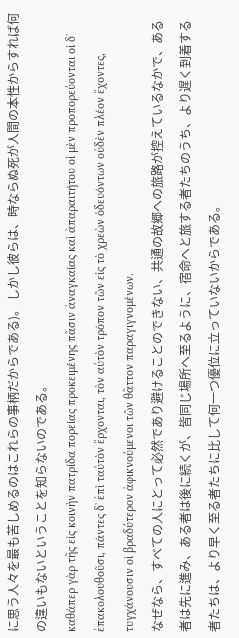に思う人々を最も苦しめるのはこれらの事柄だからである)。 しかし彼らは、時ならぬ死が人間の本性からすれば何の違いもないということを知らないのである。
καθάπερ γὰρ τῆς εἰς κοινὴν πατρίδα πορείας προκειμένης πᾶσιν ἀναγκαίας καὶ ἀπαραιτήτου οἱ μὲν προπορεύονται οἱ δʼ ἐπακολουθοῦσι, πάντες δʼ ἐπὶ ταὐτὸν ἔρχονται, τὸν αὐτὸν τρόπον τῶν εἰς τὸ χρεὼν ὁδευόντων οὐδὲν πλέον ἔχοντες, τυγχάνουσιν οἱ βραδύτερον ἀφικνούμενοι τῶν θᾶττον παραγιγνομένων.
なぜなら、すべての人にとって必然であり避けることのできない、共通の故郷への旅路が控えているなかで、ある者は先に進み、ある者は後に続くが、皆同じ場所へ至るように、宿命へと旅する者たちのうち、より遅く到着する者たちは、より早く至る者たちに比して何一つ優位に立っていないからである。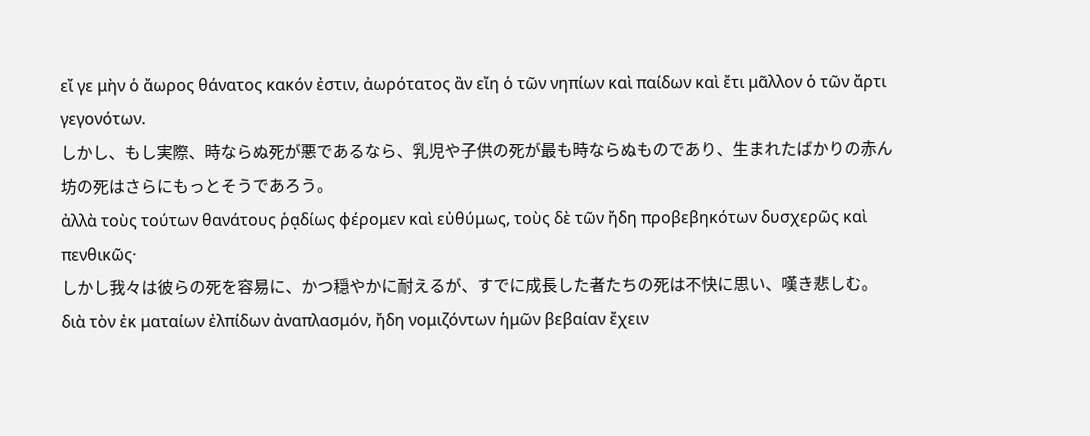εἴ γε μὴν ὁ ἄωρος θάνατος κακόν ἐστιν, ἀωρότατος ἂν εἴη ὁ τῶν νηπίων καὶ παίδων καὶ ἔτι μᾶλλον ὁ τῶν ἄρτι γεγονότων.
しかし、もし実際、時ならぬ死が悪であるなら、乳児や子供の死が最も時ならぬものであり、生まれたばかりの赤ん坊の死はさらにもっとそうであろう。
ἀλλὰ τοὺς τούτων θανάτους ῥᾳδίως φέρομεν καὶ εὐθύμως, τοὺς δὲ τῶν ἤδη προβεβηκότων δυσχερῶς καὶ πενθικῶς·
しかし我々は彼らの死を容易に、かつ穏やかに耐えるが、すでに成長した者たちの死は不快に思い、嘆き悲しむ。
διὰ τὸν ἐκ ματαίων ἐλπίδων ἀναπλασμόν, ἤδη νομιζόντων ἡμῶν βεβαίαν ἔχειν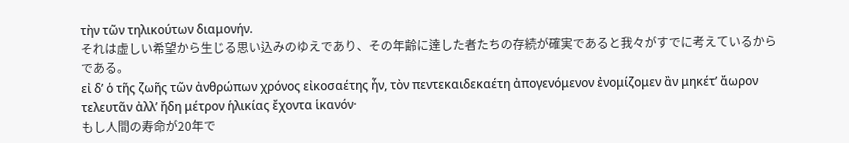τὴν τῶν τηλικούτων διαμονήν.
それは虚しい希望から生じる思い込みのゆえであり、その年齢に達した者たちの存続が確実であると我々がすでに考えているからである。
εἰ δʼ ὁ τῆς ζωῆς τῶν ἀνθρώπων χρόνος εἰκοσαέτης ἦν, τὸν πεντεκαιδεκαέτη ἀπογενόμενον ἐνομίζομεν ἂν μηκέτʼ ἄωρον τελευτᾶν ἀλλʼ ἤδη μέτρον ἡλικίας ἔχοντα ἱκανόν·
もし人間の寿命が20年で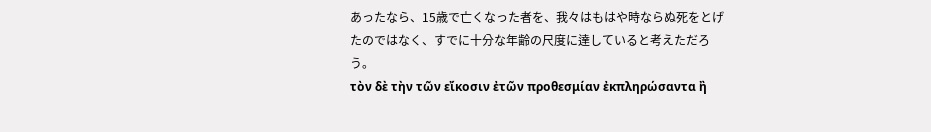あったなら、15歳で亡くなった者を、我々はもはや時ならぬ死をとげたのではなく、すでに十分な年齢の尺度に達していると考えただろう。
τὸν δὲ τὴν τῶν εἴκοσιν ἐτῶν προθεσμίαν ἐκπληρώσαντα ἢ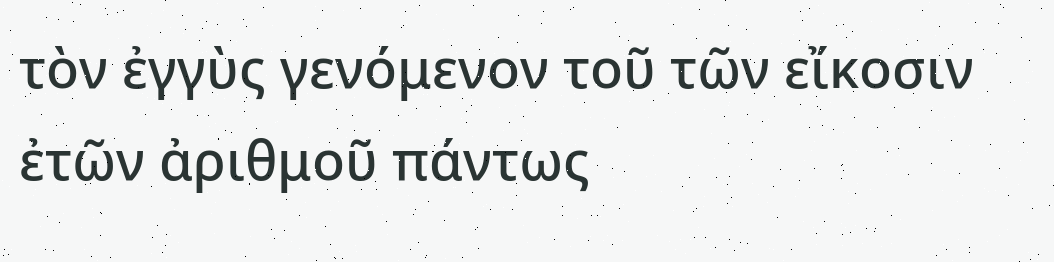τὸν ἐγγὺς γενόμενον τοῦ τῶν εἴκοσιν ἐτῶν ἀριθμοῦ πάντως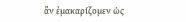ἂν ἐμακαρίζομεν ὡς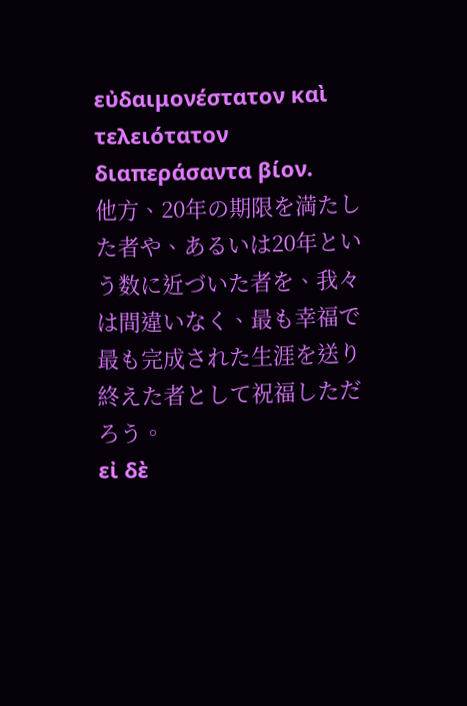εὐδαιμονέστατον καὶ τελειότατον διαπεράσαντα βίον.
他方、20年の期限を満たした者や、あるいは20年という数に近づいた者を、我々は間違いなく、最も幸福で最も完成された生涯を送り終えた者として祝福しただろう。
εἰ δὲ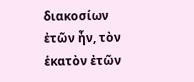διακοσίων ἐτῶν ἦν, τὸν ἑκατὸν ἐτῶν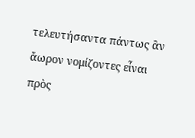τελευτήσαντα πάντως ἂν ἄωρον νομίζοντες εἶναι πρὸς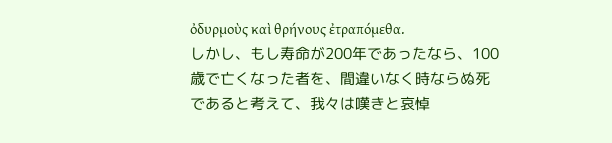ὀδυρμοὺς καὶ θρήνους ἐτραπόμεθα.
しかし、もし寿命が200年であったなら、100歳で亡くなった者を、間違いなく時ならぬ死であると考えて、我々は嘆きと哀悼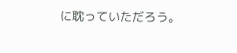に耽っていただろう。